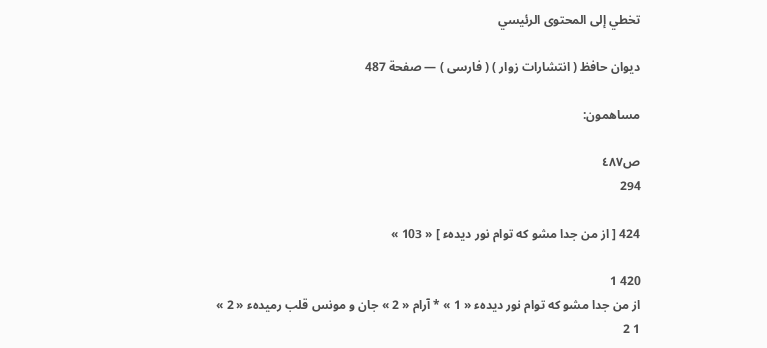تخطي إلى المحتوى الرئيسي

ديوان حافظ ( انتشارات زوار ) ( فارسى ) — صفحة 487

مساهمون:

ص٤٨٧
294

424 [ از من جدا مشو كه توام نور ديدهء ] « 103 »

420 1
از من جدا مشو كه توام نور ديدهء « 1 » * آرام « 2 » جان و مونس قلب رميدهء « 2 »
1 2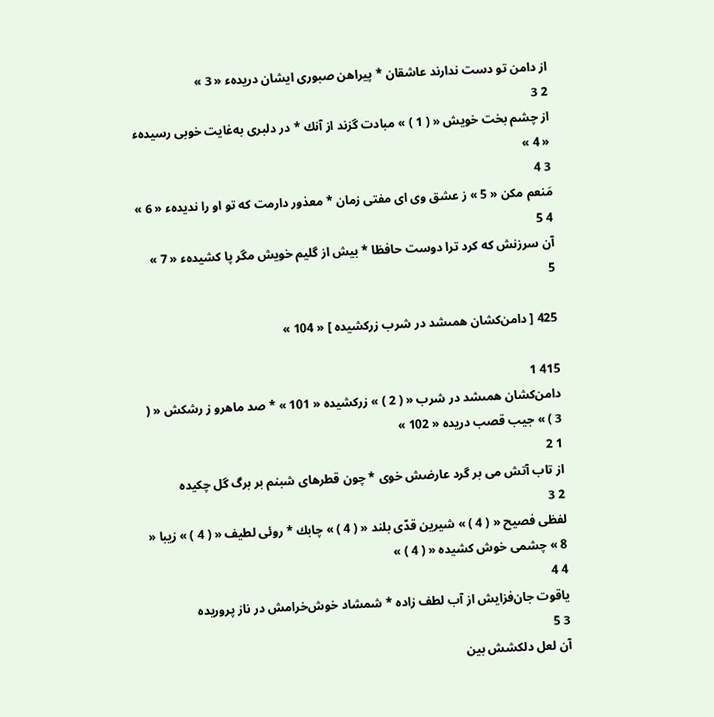از دامن تو دست ندارند عاشقان * پيراهن صبورى ايشان دريدهء « 3 »
2 3
از چشم بخت خويش « ( 1 ) » مبادت گزند از آنك * در دلبرى به‌غايت خوبى رسيدهء « 4 »
3 4
مَنعم مكن « 5 » ز عشق وى اى مفتى زمان * معذور دارمت كه تو او را نديدهء « 6 »
4 5
آن سرزنش كه كرد ترا دوست حافظا * بيش از گليم خويش مگر پا كشيدهء « 7 »
5

425 [ دامن‌كشان همىشد در شرب زركشيده ] « 104 »

415 1
دامن‌كشان همىشد در شرب « ( 2 ) » زركشيده « 101 » * صد ماهرو ز رشكش « ( 3 ) » جيب قصب دريده « 102 »
1 2
از تاب آتش مى بر گرد عارضش خوى * چون قطرهاى شبنم بر برگ گل چكيده
2 3
لفظى فصيح « ( 4 ) » شيرين قدّى بلند « ( 4 ) » چابك * روئى لطيف « ( 4 ) » زيبا « 8 » چشمى خوش كشيده « ( 4 ) »
4 4
ياقوت جان‌فزايش از آب لطف زاده * شمشاد خوش‌خرامش در ناز پروريده
3 5
آن لعل دلكشش بين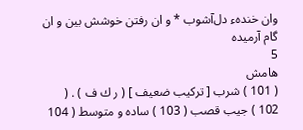وان خندهء دل‌آشوب * و ان رفتن خوشش بين و ان گام آرميده
5
هامش
( 101 ) شرب [ تركيب ضعيف ] ( ر ك ف ) . ( 102 ) جيب قصب ( 103 ) ساده و متوسط ( 104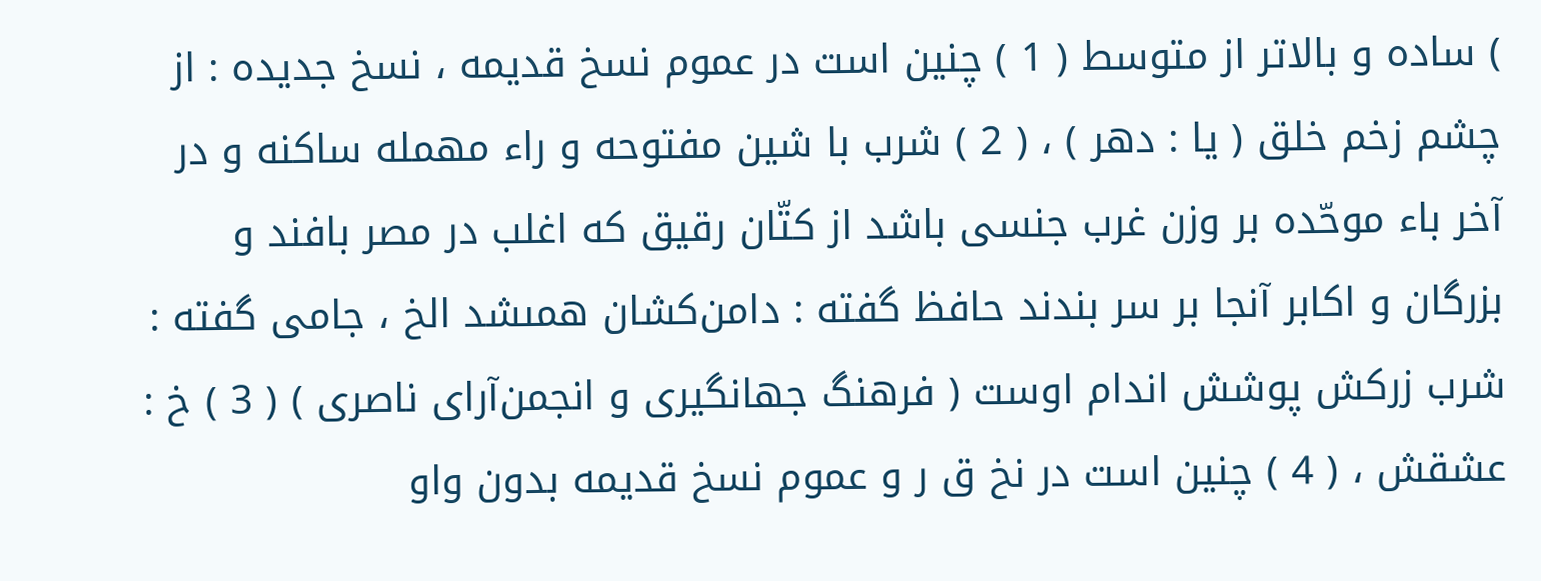) ساده و بالاتر از متوسط ( 1 ) چنين است در عموم نسخ قديمه ، نسخ جديده : از چشم زخم خلق ( يا : دهر ) ، ( 2 ) شرب با شين مفتوحه و راء مهمله ساكنه و در آخر باء موحّده بر وزن غرب جنسى باشد از كتّان رقيق كه اغلب در مصر بافند و بزرگان و اكابر آنجا بر سر بندند حافظ گفته : دامن‌كشان همىشد الخ ، جامى گفته : شرب زركش پوشش اندام اوست ( فرهنگ جهانگيرى و انجمن‌آراى ناصرى ) ( 3 ) خ : عشقش ، ( 4 ) چنين است در نخ ق ر و عموم نسخ قديمه بدون واو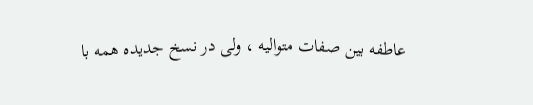عاطفه بين صفات متواليه ، ولى در نسخ جديده همه با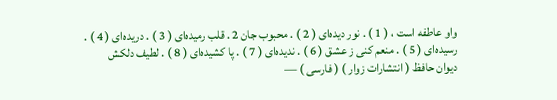واو عاطفه است ، ( 1 ) . نور ديده‌اى ( 2 ) . محبوب جان 2 . قلب رميده‌اى ( 3 ) . دريده‌اى ( 4 ) . رسيده‌اى ( 5 ) . منعم كنى ز عشق ( 6 ) . نديده‌اى ( 7 ) . پا كشيده‌اى ( 8 ) . لطيف دلكش
ديوان حافظ ( انتشارات زوار ) ( فارسى ) —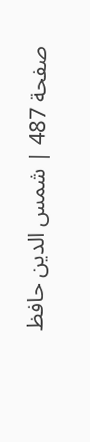صفحة 487 | شمس الدين حافظ